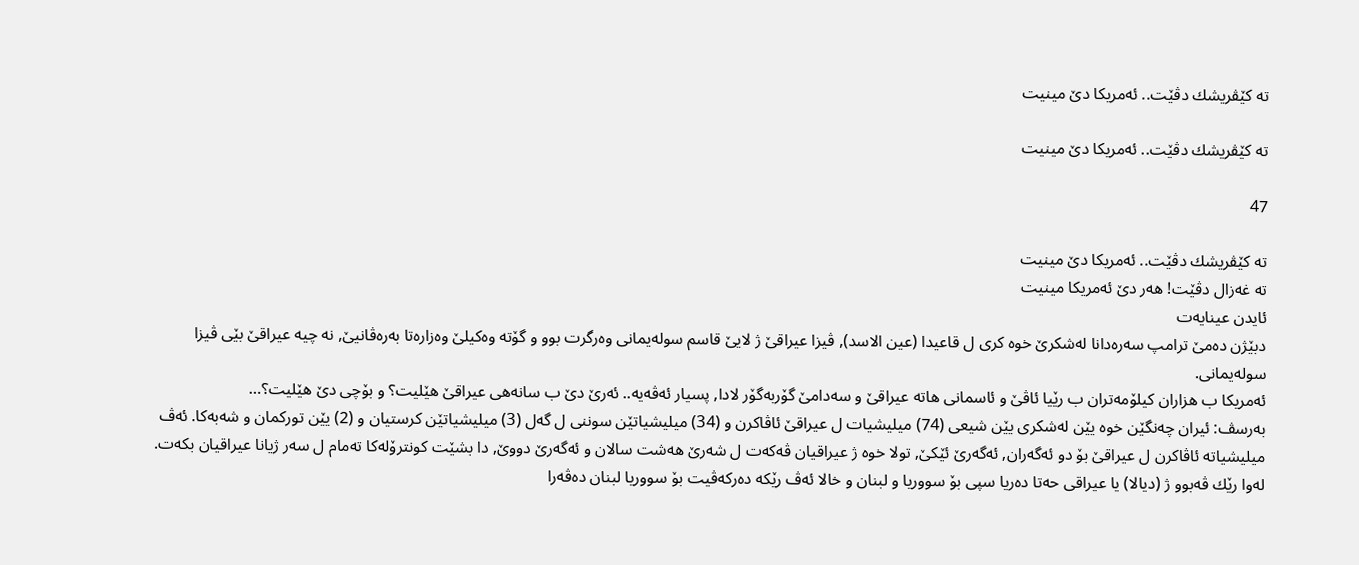ته‌ كێڤریشك دڤێت.. ئه‌مریكا دێ مینیت

ته‌ كێڤریشك دڤێت.. ئه‌مریكا دێ مینیت

47

ته‌ كێڤریشك دڤێت.. ئه‌مریكا دێ مینیت
ته‌ غه‌زال دڤێت! هه‌ر دێ ئه‌مریكا مینیت
ئایدن عینایه‌ت
دبێژن ده‌مێ ترامپ سه‌ره‌دانا له‌شكرێ خوه‌ كری ل قاعیدا (عین الاسد), ڤیزا عیراقێ ژ لایێ قاسم سوله‌یمانی وه‌رگرت بوو و گۆته‌ وه‌كیلێ وه‌زاره‌تا به‌ره‌ڤانیێ, نه‌ چیه‌ عیراقێ بێی ڤیزا سوله‌یمانی.
ئه‌مریكا ب هزاران كیلۆمه‌تران ب رێیا ئاڤێ و ئاسمانی هاته‌ عیراقێ و سه‌دامێ گۆربه‌گۆر لادا, پسیار ئه‌ڤه‌یه‌.. ئه‌رێ دێ ب سانه‌هی عیراقێ هێلیت؟ و بۆچی دێ هێلیت؟…
به‌رسڤ: ئیران چه‌نگێن خوه‌ یێن له‌شكری یێن شیعی (74) میلیشیات ل عیراقێ ئاڤاكرن و (34) میلیشیاتێن سوننی ل گه‌ل (3) میلیشیاتێن كرستیان و (2) یێن توركمان و شه‌به‌كا. ئه‌ڤ میلیشیاته‌ ئاڤاكرن ل عیراقێ بۆ دو ئه‌گه‌ران, ئه‌گه‌رێ ئێكێ, تولا خوه‌ ژ عیراقیان ڤه‌كه‌ت ل شه‌رێ هه‌شت سالان و ئه‌گه‌رێ دووێ, دا بشێت كونترۆله‌كا ته‌مام ل سه‌ر ژیانا عیراقیان بكه‌ت. له‌وا رێك ڤه‌بوو ژ (دیالا) یا عیراقی حه‌تا ده‌ریا سپی بۆ سووریا و لبنان و خالا ئه‌ڤ رێكه‌ ده‌ركه‌ڤیت بۆ سووریا لبنان ده‌ڤه‌را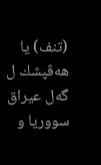(تنف) یا هه‌ڤپشك ل گه‌ل عیراق سووریا و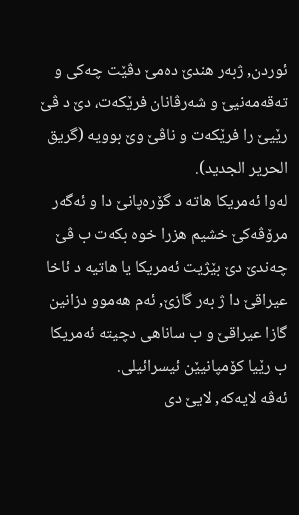ئوردن, ژبه‌ر هندێ ده‌مێ دڤێت چه‌كی و ته‌قه‌مه‌نیێ و شه‌رڤانان فرێكه‌ت، دێ د ڤێ رێیێ را فرێكه‌ت و ناڤێ وێ بوویه‌ (گریق الحریر الجدید).
له‌وا ئه‌مریكا هاته‌ د گۆره‌پانێ دا و ئه‌گه‌ر مرۆڤه‌كێ خشیم هزرا خوه‌ بكه‌ت ب ڤێ چه‌ندێ دێ بێژیت ئه‌مریكا یا هاتیه‌ د ئاخا عیراقێ دا ژ به‌ر گازێ, ئه‌م هه‌موو دزانین گازا عیراقێ و ب ساناهی دچیته‌ ئه‌مریكا ب رێیا كۆمپانیێن ئیسرائیلی.
ئه‌ڤه‌ لایه‌كه‌, لایێ دی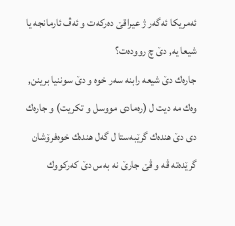ئه‌مریكا ئه‌گه‌ر ژ عیراقێ ده‌ركه‌ت و ئه‌ڤ ئارمانجه‌ یا شیعا یه‌, دێ چ رووده‌ت؟
جاره‌ك دێ شیعه‌ رابنه‌ سه‌ر خوه‌ و دێ سوننیا برینن, وه‌ك مه‌ دیت ل (ره‌مادی مووسل و تكریت) و جاره‌ك دی دێ هنده‌ك گرێبه‌ستا ل گه‌ل هنده‌ك خوه‌فرۆشان گرێده‌ته‌ ڤه‌ و ڤێ جارێ نه‌ به‌س دێ كه‌ركووك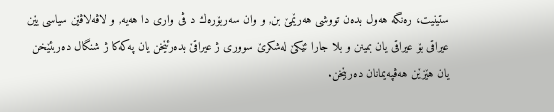ستینیت، ره‌نگه‌ هه‌ول بده‌ن تووشی هه‌رێمێ بن, و وان سه‌ربۆره‌ك د ڤی واری دا هه‌یه‌, و لاڤه‌لاڤێن سیاسی یێن عیراقی بۆ عیراقی یان بمینن و بلا جارا ئێكێ له‌شكرێ سووری ژ عیراقێ بده‌رئێخن یان په‌كه‌كا ژ شنگال ده‌ربئێخن یان هێزێن هه‌ڤپه‌یمانان ده‌ربێخن.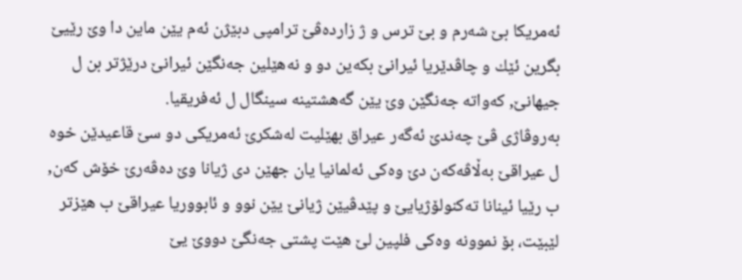ئه‌مریكا بێ شه‌رم و بێ ترس و ژ زارده‌ڤێ ترامپی دبێژن ئه‌م یێن ماین دا وێ رێیێ بگرین ئێك و چاڤدێریا ئیرانێ بكه‌ین دو و نه‌هێلین جه‌نگێن ئیرانێ درێژتر بن ل جیهانێ, كه‌واته‌ جه‌نگێن وێ یێن گه‌هشتینه‌ سینگال ل ئه‌فریقیا.
به‌روڤاژی ڤێ چه‌ندێ ئه‌گه‌ر عیراق بهێلیت له‌شكرێ ئه‌مریكی دو سێ قاعیدێن خوه‌ ل عیراقێ به‌ڵاڤه‌كه‌ن دێ وه‌كی ئه‌لمانیا یان جهێن دی ژیانا وێ ده‌ڤه‌رێ خۆش كه‌ن, ب رێیا ئینانا ته‌كنولۆژیایێ و پێدڤیێن ژیانێ یێن نوو و ئابووریا عیراقێ ب هێزتر لێبێت، بۆ نموونه‌ وه‌كی فلپین لێ هێت پشتی جه‌نگێ دووێ یێ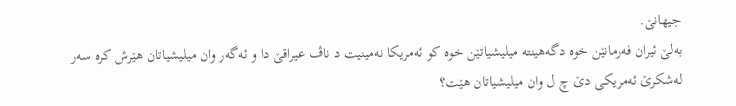جیهانێ.
به‌لێ ئیران فه‌رمانێن خوه‌ دگه‌هینته‌ میلیشیاتێن خوه‌ كو ئه‌مریكا نه‌مینیت د ناڤ عیراقێ دا و ئه‌گه‌ر وان میلیشیاتان هێرش كره‌ سه‌ر له‌شكرێ ئه‌مریكی دێ چ ل وان میلیشیاتان هێت؟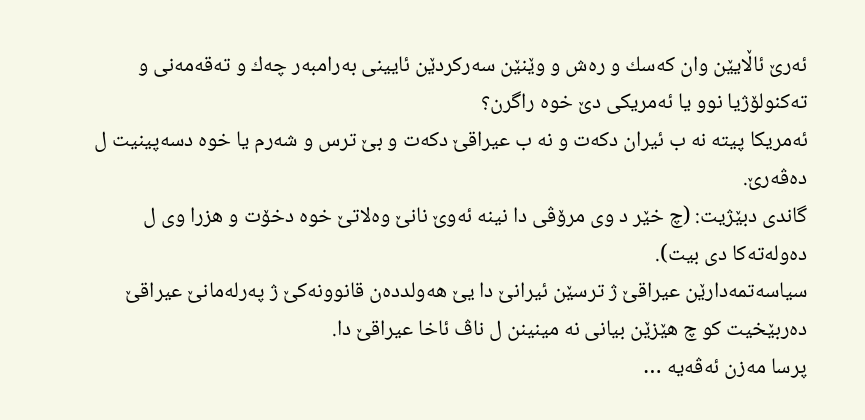ئه‌رێ ئاڵایێن وان كه‌سك و ره‌ش و وێنێن سه‌ركردێن ئایینی به‌رامبه‌ر چه‌ك و ته‌قه‌مه‌نی و ته‌كنولۆژیا نوو یا ئه‌مریكی دێ خوه‌ راگرن؟
ئه‌مریكا پیته‌ نه‌ ب ئیران دكه‌ت و نه‌ ب عیراقێ دكه‌ت و بێ ترس و شه‌رم یا خوه‌ دسه‌پینیت ل ده‌ڤه‌رێ.
گاندی دبێژیت: (چ خێر د وی مرۆڤی دا نینه‌ ئه‌وێ نانێ وه‌لاتێ خوه‌ دخۆت و هزرا وی ل ده‌وله‌ته‌كا دی بیت).
سیاسه‌تمه‌دارێن عیراقێ ژ ترسێن ئیرانێ دا یێ هه‌ولدده‌ن قانوونه‌كێ ژ په‌رله‌مانێ عیراقێ ده‌ربێخیت كو چ هێزێن بیانی نه‌ مینینن ل ناڤ ئاخا عیراقێ دا.
پرسا مه‌زن ئه‌ڤه‌یه‌ …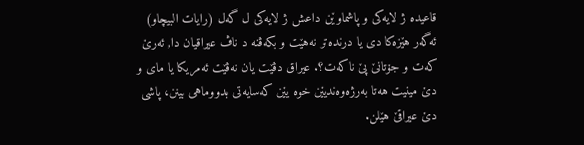قاعیده‌ ژ لایه‌كی و پاشماوێن داعش ژ لایه‌كی ل گه‌ل (رایات البیچا‌و) ئه‌گه‌ر هێزه‌كا دی یا درنده‌تر نه‌هێت و بكه‌ڤنه‌ د ناڤ عیراقیان دا, ئه‌رێ كه‌ت و جۆتانێ پێ ناكه‌ت؟. عیراق دڤێت یان نه‌ڤێت ئه‌مریكا یا مای و دێ مینیت هه‌تا به‌رژه‌وه‌ندیێن خوه‌ یێن كه‌سایه‌تی بدووماهی بینن، پاشى دێ عیراقێ هێلن.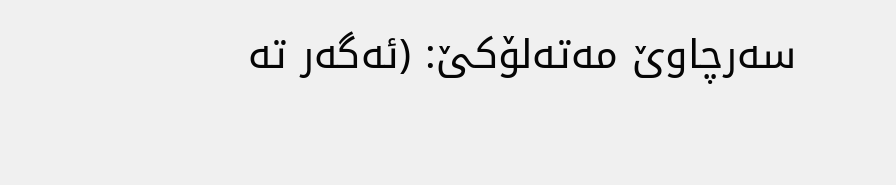سه‌رچاوێ مه‌ته‌لۆكێ: (ئه‌گه‌ر ته‌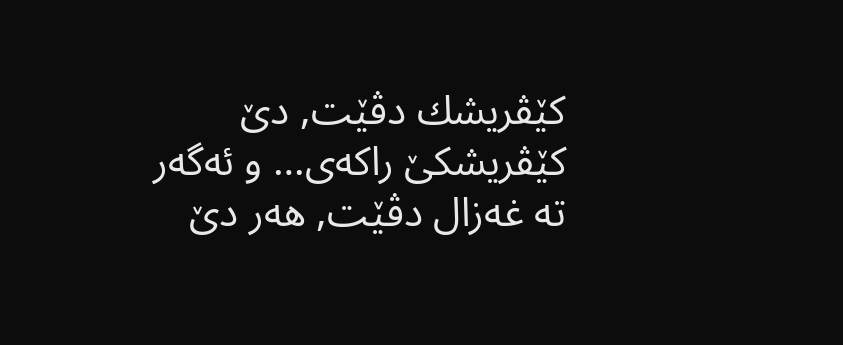كێڤریشك دڤێت, دێ كێڤریشكێ راكه‌ی… و ئه‌گه‌ر ته‌ غه‌زال دڤێت, هه‌ر دێ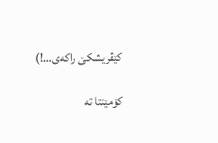كێڤریشكێ راكه‌ی…!)

کۆمێنتا تە